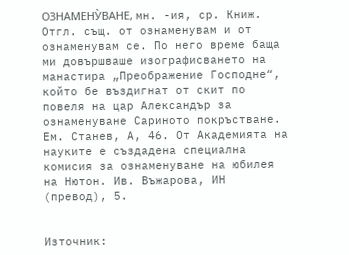ОЗНАМЕНУ̀ВАНЕ, мн. -ия, ср. Книж. Отгл. същ. от ознаменувам и от ознаменувам се. По него време баща ми довършваше изографисването на манастира „Преображение Господне“, който бе въздигнат от скит по повеля на цар Александър за ознаменуване Сариното покръстване. Ем. Станев, А, 46. От Академията на науките е създадена специална комисия за ознаменуване на юбилея на Нютон. Ив. Въжарова, ИН (превод), 5.


Източник: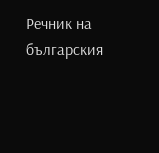Речник на българския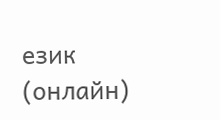език (онлайн)